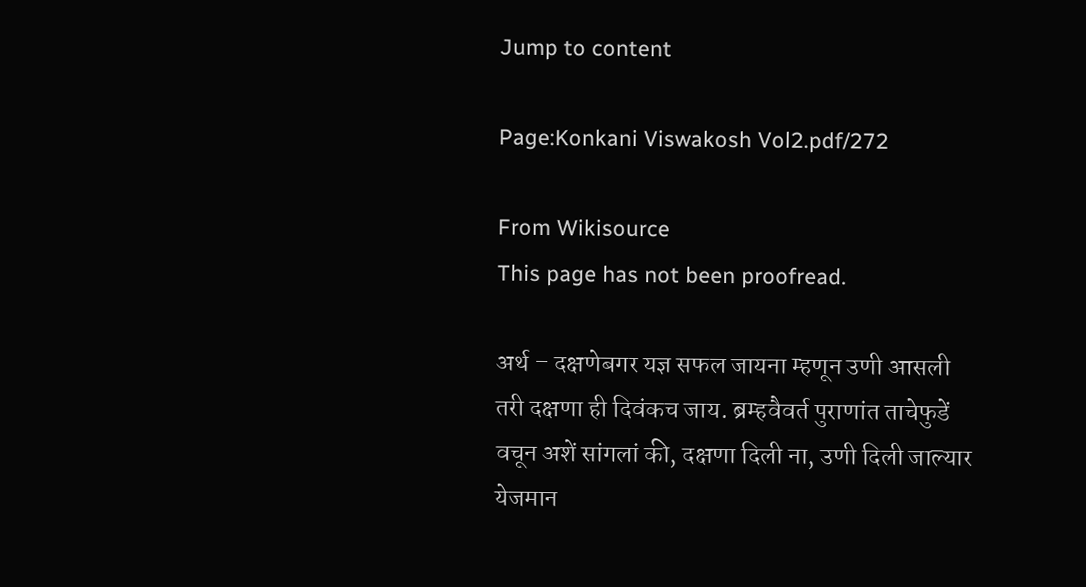Jump to content

Page:Konkani Viswakosh Vol2.pdf/272

From Wikisource
This page has not been proofread.

अर्थ – दक्षणेबगर यज्ञ सफल जायना म्हणून उणी आसली तरी दक्षणा ही दिवंकच जाय. ब्रम्हवैवर्त पुराणांत ताचेफुडें वचून अशें सांगलां की, दक्षणा दिली ना, उणी दिली जाल्यार येजमान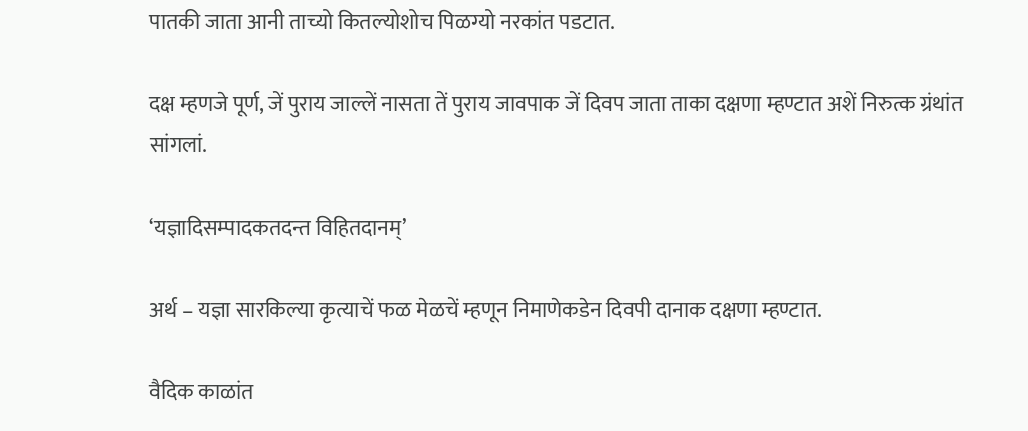पातकी जाता आनी ताच्यो कितल्योशोच पिळग्यो नरकांत पडटात.

दक्ष म्हणजे पूर्ण, जें पुराय जाल्लें नासता तें पुराय जावपाक जें दिवप जाता ताका दक्षणा म्हण्टात अशें निरुत्क ग्रंथांत सांगलां.

‘यज्ञादिसम्पादकतदन्त विहितदानम्‌’

अर्थ – यज्ञा सारकिल्या कृत्याचें फळ मेळचें म्हणून निमाणेकडेन दिवपी दानाक दक्षणा म्हण्टात.

वैदिक काळांत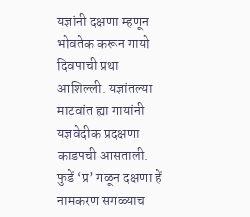यज्ञांनी दक्षणा म्हणून भोवतेक करून गायो दिवपाची प्रथा आशिल्ली. यज्ञांतल्या माटवांत ह्या गायांनी यज्ञवेदीक प्रदक्षणा काडपची आसताली. फुडें ‘प्र’ गळून दक्षणा हें नामकरण सगळ्याच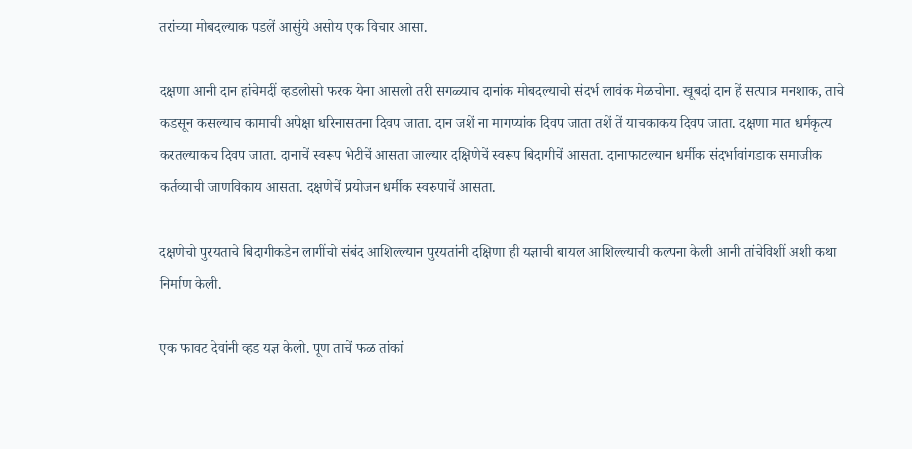तरांच्या मोबदल्याक पडलें आसुंये असोय एक विचार आसा.

दक्षणा आनी दान हांचेमदीं व्हडलोसो फरक येना आसलो तरी सगळ्याच दानांक मोबदल्याचो संदर्भ लावंक मेळचोना. खूबदां दान हें सत्पात्र मनशाक, ताचे कडसून कसल्याच कामाची अपेक्षा धरिनासतना दिवप जाता. दान जशें ना मागप्यांक दिवप जाता तशें तें याचकाकय दिवप जाता. दक्षणा मात धर्मकृत्य करतल्याकच दिवप जाता. दानाचें स्वरूप भेटीचें आसता जाल्यार दक्षिणेचें स्वरूप बिदागीचें आसता. दानाफाटल्यान धर्मीक संदर्भावांगडाक समाजीक कर्तव्याची जाणविकाय आसता. दक्षणेचें प्रयोजन धर्मीक स्वरुपाचें आसता.

दक्षणेचो पुरयताचे बिदागीकडेन लागींचो संबंद आशिल्ल्यान पुरयतांनी दक्षिणा ही यज्ञाची बायल आशिल्ल्याची कल्पना केली आनी तांचेविशीं अशी कथा निर्माण केली.

एक फावट देवांनी व्हड यज्ञ केलो. पूण ताचें फळ तांकां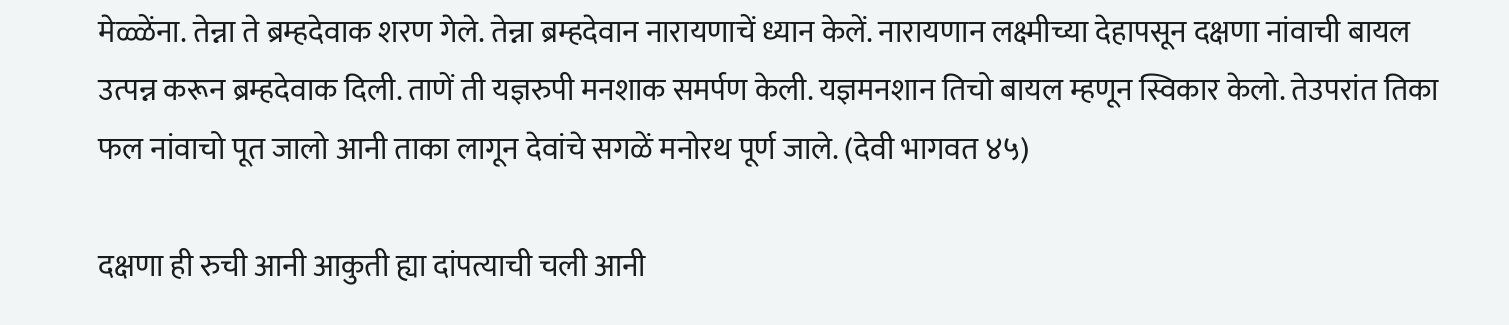मेळ्ळेंना. तेन्ना ते ब्रम्हदेवाक शरण गेले. तेन्ना ब्रम्हदेवान नारायणाचें ध्यान केलें. नारायणान लक्ष्मीच्या देहापसून दक्षणा नांवाची बायल उत्पन्न करून ब्रम्हदेवाक दिली. ताणें ती यज्ञरुपी मनशाक समर्पण केली. यज्ञमनशान तिचो बायल म्हणून स्विकार केलो. तेउपरांत तिका फल नांवाचो पूत जालो आनी ताका लागून देवांचे सगळें मनोरथ पूर्ण जाले. (देवी भागवत ४५)

दक्षणा ही रुची आनी आकुती ह्या दांपत्याची चली आनी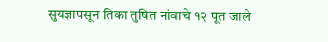सुयज्ञापसून तिका तुषित नांवाचे १२ पूत जाले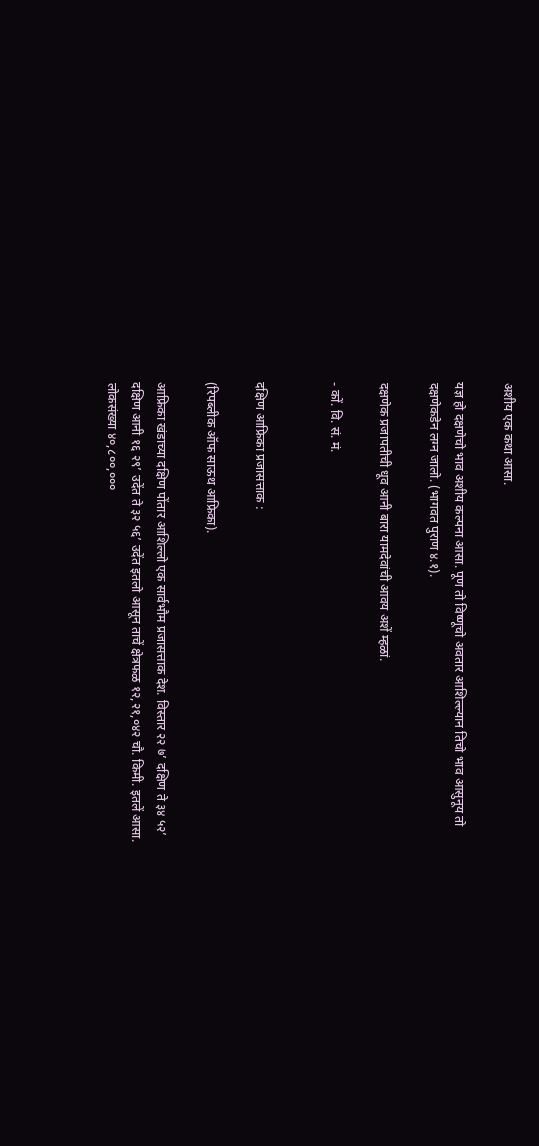अशीय एक कथा आसा.

यज्ञ हो दक्षणेचो भाव अशीय कल्पना आसा. पूण तो विष्णूचो अवतार आशिल्ल्यान तिचो भाव आसुनूय तो दक्षणेकडेन लग्न जालो. (भागवत पुराण ४.१).

दक्षणेक प्रजापतीची धूव आनी बारा यामदेवांची आवय अशें म्हळां.

- कों. वि. सं. मं.


दक्षिण आफ्रिका प्रजासत्ताक :

(रिपब्लीक ऑफ साऊथ आफ्रिका).

आफ्रिका खंडाच्या दक्षिण पोंतार आशिल्लो एक सार्वभौम प्रजासत्ताक देश. विस्तार २२ ७’ दक्षिण ते ३४ ५२’ दक्षिण आनी १६ २९’ उदेंत ते ३२ ५६’ उदेंत इतलो आसून ताचें क्षेत्रफळ १२,२१,०४२ चौ. किमी. इतलें आसा. लोकसंख्या ४०,८००,०००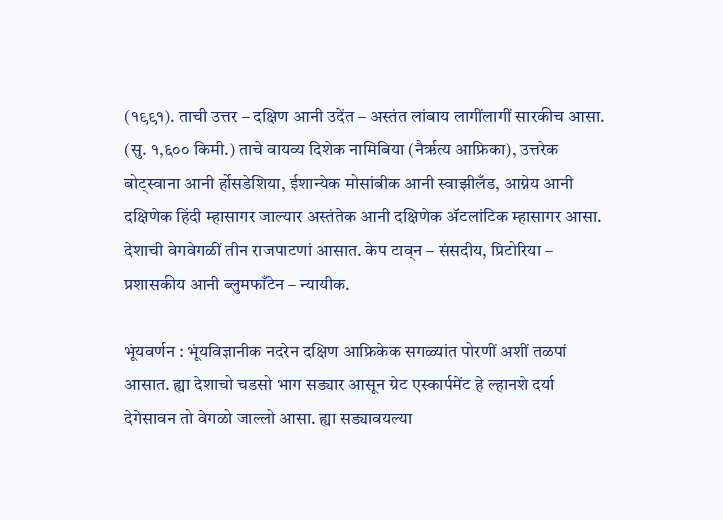(१९९१). ताची उत्तर – दक्षिण आनी उदेंत – अस्तंत लांबाय लागींलागीं सारकीच आसा. (सु. १,६०० किमी.) ताचे वायव्य दिशेक नामिबिया (नैर्ऋत्य आफ्रिका), उत्तरेक बोट्स्वाना आनी र्होसडेशिया, ईशान्येक मोसांबीक आनी स्वाझीलँड, आग्नेय आनी दक्षिणेक हिंदी म्हासागर जाल्यार अस्तंतेक आनी दक्षिणेक ॲटलांटिक म्हासागर आसा. देशाची वेगवेगळीं तीन राजपाटणां आसात. केप टाव्‌न – संसदीय, प्रिटोरिया – प्रशासकीय आनी ब्लुमफाँटेन – न्यायीक.

भूंयवर्णन : भूंयविज्ञानीक नदरेन दक्षिण आफ्रिकेक सगळ्यांत पोरणीं अशीं तळपां आसात. ह्या देशाचो चडसो भाग सड्यार आसून ग्रेट एस्कार्पमेंट हे ल्हानशे दर्या देगेसावन तो वेगळो जाल्लो आसा. ह्या सड्यावयल्या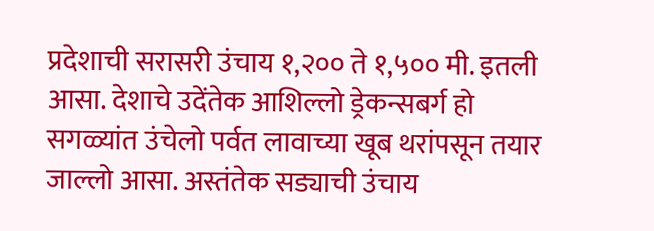प्रदेशाची सरासरी उंचाय १,२०० ते १,५०० मी. इतली आसा. देशाचे उदेंतेक आशिल्लो ड्रेकन्सबर्ग हो सगळ्यांत उंचेलो पर्वत लावाच्या खूब थरांपसून तयार जाल्लो आसा. अस्तंतेक सड्याची उंचाय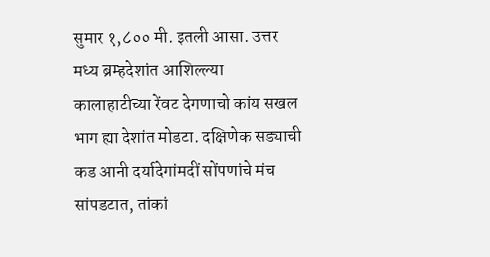सुमार १,८०० मी. इतली आसा. उत्तर मध्य ब्रम्हदेशांत आशिल्ल्या कालाहाटीच्या रेंवट देगणाचो कांय सखल भाग ह्या देशांत मोडटा. दक्षिणेक सड्याची कड आनी दर्यादेगांमदीं सोंपणांचे मंच सांपडटात, तांकां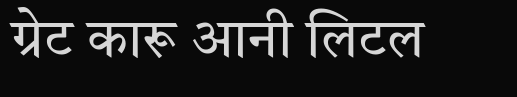ग्रेट कारू आनी लिटल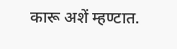कारू अशें म्हण्टात.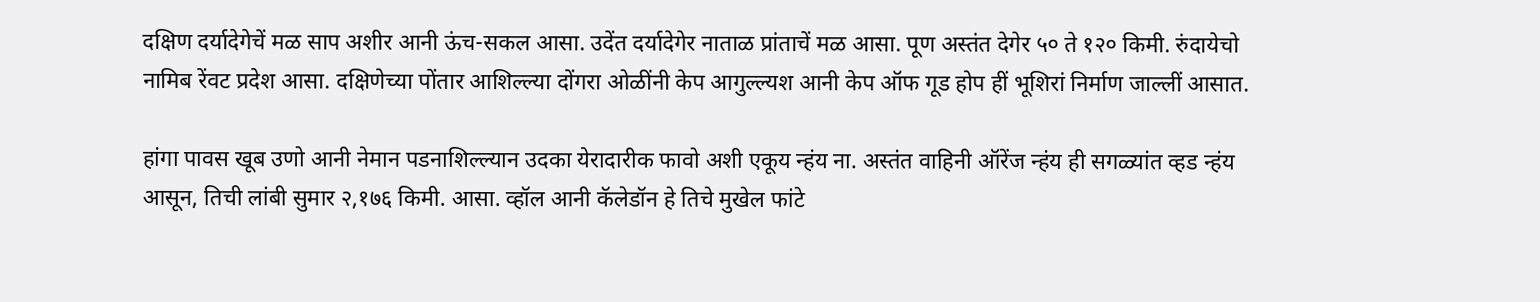दक्षिण दर्यादेगेचें मळ साप अशीर आनी ऊंच-सकल आसा. उदेंत दर्यादेगेर नाताळ प्रांताचें मळ आसा. पूण अस्तंत देगेर ५० ते १२० किमी. रुंदायेचो नामिब रेंवट प्रदेश आसा. दक्षिणेच्या पोंतार आशिल्ल्या दोंगरा ओळींनी केप आगुल्ल्यश आनी केप ऑफ गूड होप हीं भूशिरां निर्माण जाल्लीं आसात.

हांगा पावस खूब उणो आनी नेमान पडनाशिल्ल्यान उदका येरादारीक फावो अशी एकूय न्हंय ना. अस्तंत वाहिनी ऑरेंज न्हंय ही सगळ्यांत व्हड न्हंय आसून, तिची लांबी सुमार २,१७६ किमी. आसा. व्हॉल आनी कॅलेडॉन हे तिचे मुखेल फांटे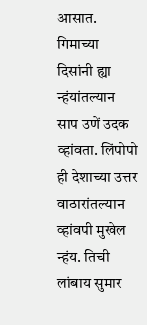आसात. गिमाच्या दिसांनी ह्या न्हंयांतल्यान साप उणें उदक व्हांवता. लिंपोपो ही देशाच्या उत्तर वाठारांतल्यान व्हांवपी मुखेल न्हंय. तिची लांबाय सुमार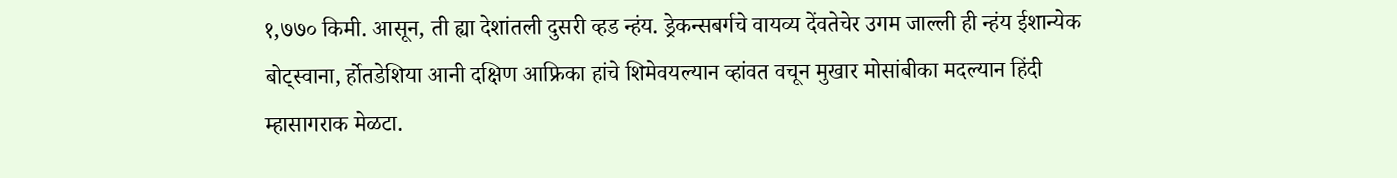१,७७० किमी. आसून, ती ह्या देशांतली दुसरी व्हड न्हंय. ड्रेकन्सबर्गचे वायव्य देंवतेचेर उगम जाल्ली ही न्हंय ईशान्येक बोट्स्वाना, र्होतडेशिया आनी दक्षिण आफ्रिका हांचे शिमेवयल्यान व्हांवत वचून मुखार मोसांबीका मदल्यान हिंदी म्हासागराक मेळटा.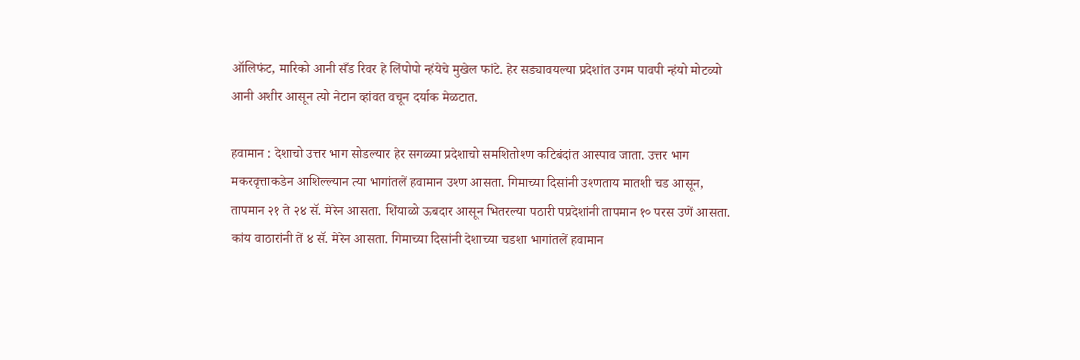ऑलिफंट, मारिको आनी सँड रिवर हे लिंपोपो न्हंयेचे मुखेल फांटे. हेर सड्यावयल्या प्रदेशांत उगम पावपी न्हंयो मोटव्यो आनी अशीर आसून त्यो नेटान व्हांवत वचून दर्याक मेळटात.

हवामान : देशाचो उत्तर भाग सोडल्यार हेर सगळ्या प्रदेशाचो समशितोश्ण कटिबंदांत आस्पाव जाता. उत्तर भाग मकरवृत्ताकडेन आशिल्ल्यान त्या भागांतलें हवामान उश्ण आसता. गिमाच्या दिसांनी उश्णताय मातशी चड आसून, तापमान २१ ते २४ सॅ. मेरेन आसता. शिंयाळो ऊबदार आसून भितरल्या पठारी पप्रदेशांनी तापमान १० परस उणें आसता. कांय वाठारांनी तें ४ सॅ. मेरेन आसता. गिमाच्या दिसांनी देशाच्या चडशा भागांतलें हवामान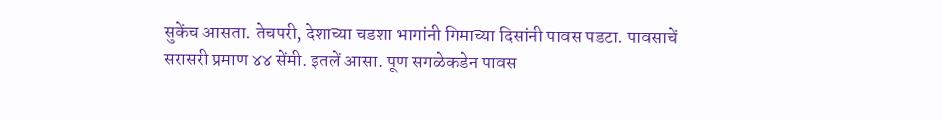सुकेंच आसता. तेचपरी, देशाच्या चडशा भागांनी गिमाच्या दिसांनी पावस पडटा. पावसाचें सरासरी प्रमाण ४४ सेंमी. इतलें आसा. पूण सगळेकडेन पावस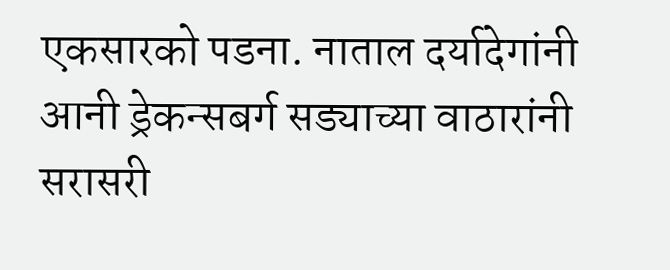एकसारको पडना. नाताल दर्यादेगांनी आनी ड्रेकन्सबर्ग सड्याच्या वाठारांनी सरासरी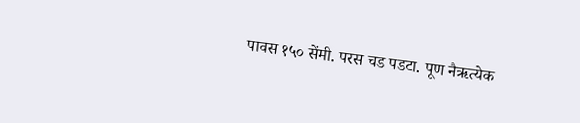पावस १५० सेंमी. परस चड पडटा. पूण नैऋत्येक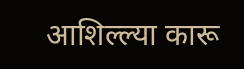आशिल्ल्या कारू